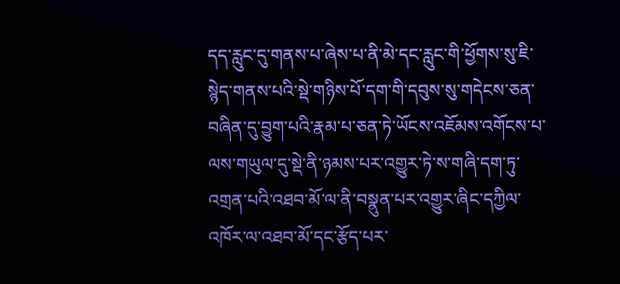དད་རླུང་དུ་གནས་པ་ཞེས་པ་ནི་མེ་དང་རླུང་གི་ཕྱོགས་སུ་ཇི་སྙེད་གནས་པའི་སྡེ་གཉིས་པོ་དག་གི་དབུས་སུ་གདེངས་ཅན་བཞིན་དུ་བྱུག་པའི་རྣམ་པ་ཅན་ཏེ་ཡོངས་འཇོམས་འགོངས་པ་ལས་གཡུལ་དུ་སྡེ་ནི་ཉམས་པར་འགྱུར་ཏེ་ས་གཞི་དག་ཏུ་འགྲན་པའི་འཐབ་མོ་ལ་ནི་བསྣུན་པར་འགྱུར་ཞིང་དཀྱིལ་འཁོར་ལ་འཐབ་མོ་དང་རྩོད་པར་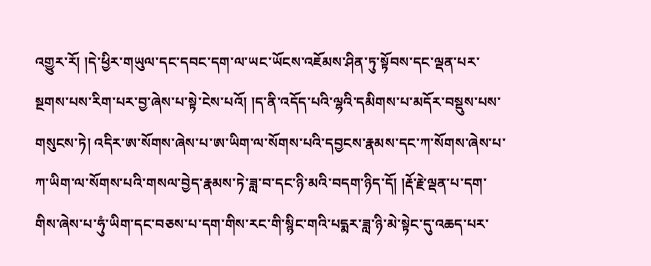འགྱུར་རོ། །དེ་ཕྱིར་གཡུལ་དང་དབང་དག་ལ་ཡང་ཡོངས་འཇོམས་ཤིན་ཏུ་སྟོབས་དང་ལྡན་པར་སྔགས་པས་རིག་པར་བྱ་ཞེས་པ་སྟེ་ངེས་པའོ། །ད་ནི་འདོད་པའི་ལྷའི་དམིགས་པ་མདོར་བསྡུས་པས་གསུངས་ཏེ། འདིར་ཨ་སོགས་ཞེས་པ་ཨ་ཡིག་ལ་སོགས་པའི་དབྱངས་རྣམས་དང་ཀ་སོགས་ཞེས་པ་ཀ་ཡིག་ལ་སོགས་པའི་གསལ་བྱེད་རྣམས་ཏེ་ཟླ་བ་དང་ཉི་མའི་བདག་ཉིད་དོ། །རྡོ་རྗེ་ལྡན་པ་དག་གིས་ཞེས་པ་ཧུཾ་ཡིག་དང་བཅས་པ་དག་གིས་རང་གི་སྙིང་གའི་པདྨར་ཟླ་ཉི་མེ་སྟེང་དུ་འཆད་པར་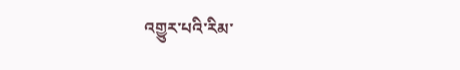འགྱུར་པའི་རིམ་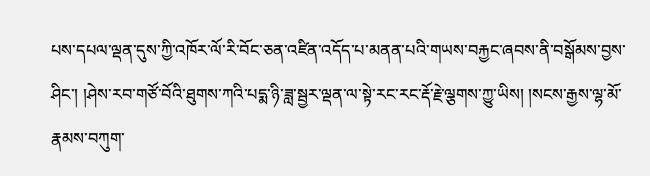པས་དཔལ་ལྡན་དུས་ཀྱི་འཁོར་ལོ་རི་བོང་ཅན་འཛིན་འདོད་པ་མནན་པའི་གཡས་བརྐྱང་ཞབས་ནི་བསྒོམས་བྱས་ཤིང་། །ཤེས་རབ་གཙོ་བོའི་ཐུགས་ཀའི་པདྨ་ཉི་ཟླ་སྦྱར་ལྡན་ལ་སྟེ་རང་རང་རྡོ་རྗེ་ལྕགས་ཀྱུ་ཡིས། །སངས་རྒྱས་ལྷ་མོ་རྣམས་བཀུག་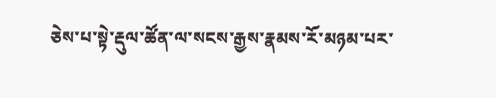ཅེས་པ་སྟེ་རྡུལ་ཚོན་ལ་སངས་རྒྱས་རྣམས་རོ་མཉམ་པར་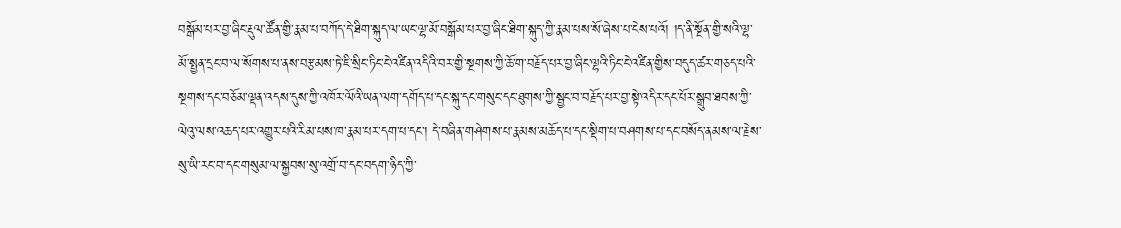བསྒོམ་པར་བྱ་ཞིང་རྡུལ་ཚོན་གྱི་རྣམ་པ་བཀོད་དེ་ཐིག་སྐུད་ལ་ཡང་ལྷ་མོ་བསྒོམ་པར་བྱ་ཞིང་ཐིག་སྐུད་ཀྱི་རྣམ་པས་སོ་ཞེས་པ་ངེས་པའོ། །ད་ནི་སྔོན་གྱི་སའི་ལྷ་མོ་སྤྱན་དྲང་བ་ལ་སོགས་པ་ནས་བརྩམས་ཏེ་ཇི་སྲིང་ཏིང་ངེ་འཛིན་འདིའི་བར་གྱི་སྔགས་ཀྱི་ཆོ་ག་བརྗོད་པར་བྱ་ཞིང་ལྷའི་ཏིང་ངེ་འཛིན་གྱིས་བདུད་ཚར་གཅད་པའི་སྔགས་དང་བཅོམ་ལྡན་འདས་དུས་ཀྱི་འཁོར་ལོའི་ཡན་ལག་དགོད་པ་དང་སྐུ་དང་གསུང་དང་ཐུགས་ཀྱི་སྦྱང་བ་བརྗོད་པར་བྱ་སྟེ་འདིར་དང་པོར་སྒྲུབ་ཐབས་ཀྱི་ལེའུ་ལས་འཆད་པར་འགྱུར་པའི་རིམ་པས་ཁ་རྣམ་པར་དག་པ་དང་། དེ་བཞིན་གཤེགས་པ་རྣམས་མཆོད་པ་དང་སྡིག་པ་བཤགས་པ་དང་བསོད་ནམས་ལ་རྗེས་སུ་ཡི་རང་བ་དང་གསུམ་ལ་སྐྱབས་སུ་འགྲོ་བ་དང་བདག་ཉིད་ཀྱི་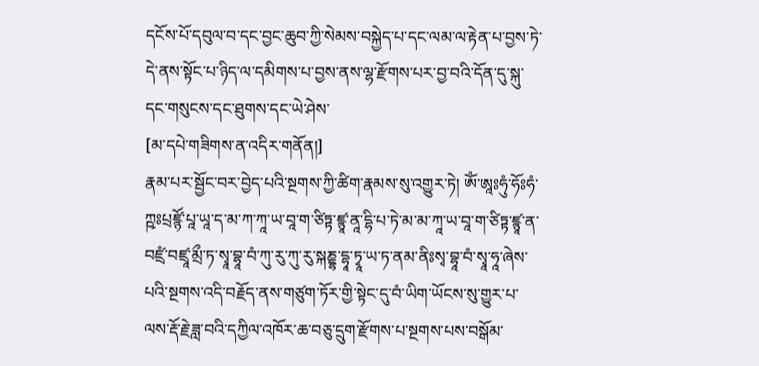དངོས་པོ་དབུལ་བ་དང་བྱང་ཆུབ་ཀྱི་སེམས་བསྐྱེད་པ་དང་ལམ་ལ་རྟེན་པ་བྱས་ཏེ་དེ་ནས་སྟོང་པ་ཉིད་ལ་དམིགས་པ་བྱས་ནས་ལྷ་རྫོགས་པར་བྱ་བའི་དོན་དུ་སྐུ་དང་གསུངས་དང་ཐུགས་དང་ཡེ་ཤེས་
[མ་དཔེ་གཟིགས་ན་འདིར་གནོན།]
རྣམ་པར་སྦྱོང་བར་བྱེད་པའི་སྔགས་ཀྱི་ཚིག་རྣམས་སུ་འགྱུར་ཏེ། ཨོཾ་ཨཱཿཧུཾ་ཧོཿཧཾ་ཀྵཿཔྲཛྙོ་པཱ་ཡཱ་ད་མ་ཀ་ཀཱ་ཡ་བཱ་ག་ཙིཏྟ་ཛྙཱ་ནཱ་དྷི་པ་ཏེ་མ་མ་ཀཱ་ཡ་བཱ་ག་ཙིཏྟ་ཛྙཱ་ན་བཛྲཾ་བཛྲཱ་མྲྀ་ཏ་སྭཱ་བྷཱ་བཾ་ཀུ་རུ་ཀུ་རུ་སྐཎྡྷ་དྷཱ་ཏྭཱ་ཡ་ཏ་ནམ་ནིཿསྭ་བྷཱ་བཾ་སྭཱ་ཧཱ་ཞེས་པའི་སྔགས་འདི་བརྗོད་ནས་གཙུག་ཏོར་གྱི་སྟེང་དུ་བཾ་ཡིག་ཡོངས་སུ་གྱུར་པ་ལས་རྡོ་རྗེ་ཟླ་བའི་དཀྱིལ་འཁོར་ཆ་བཅུ་དྲུག་རྫོགས་པ་སྔགས་པས་བསྒོམ་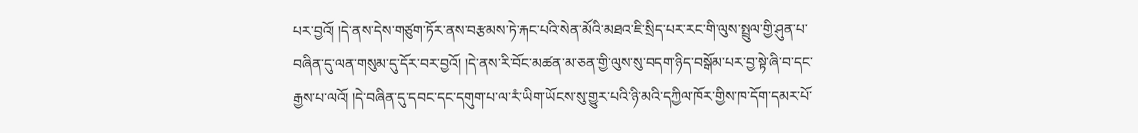པར་བྱའོ། །དེ་ནས་དེས་གཙུག་ཏོར་ནས་བརྩམས་ཏེ་རྐང་པའི་སེན་མོའི་མཐའ་ཇི་སྲིད་པར་རང་གི་ལུས་སྤྲུལ་གྱི་ཤུན་པ་བཞིན་དུ་ལན་གསུམ་དུ་དོར་བར་བྱའོ། །དེ་ནས་རི་བོང་མཚན་མ་ཅན་གྱི་ལུས་སུ་བདག་ཉིད་བསྒོམ་པར་བྱ་སྟེ་ཞི་བ་དང་རྒྱས་པ་ལའོ། །དེ་བཞིན་དུ་དབང་དང་དགུག་པ་ལ་རཾ་ཡིག་ཡོངས་སུ་གྱུར་པའི་ཉི་མའི་དཀྱིལ་ཁོར་གྱིས་ཁ་དོག་དམར་པོ་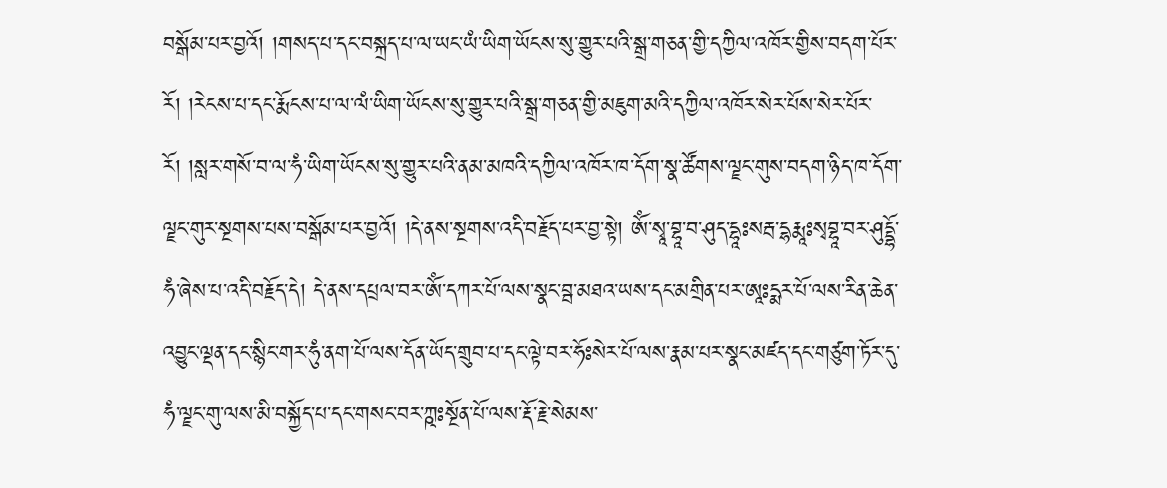བསྒོམ་པར་བྱའོ། །གསད་པ་དང་བསྐྲད་པ་ལ་ཡང་ཡཾ་ཡིག་ཡོངས་སུ་གྱུར་པའི་སྒྲ་གཅན་གྱི་དཀྱིལ་འཁོར་གྱིས་བདག་པོར་རོ། །རེངས་པ་དང་རྨོངས་པ་ལ་ལཾ་ཡིག་ཡོངས་སུ་གྱུར་པའི་སྒྲ་གཅན་གྱི་མཇུག་མའི་དཀྱིལ་འཁོར་སེར་པོས་སེར་པོར་རོ། །སླར་གསོ་བ་ལ་ཧཾ་ཡིག་ཡོངས་སུ་གྱུར་པའི་ནམ་མཁའི་དཀྱིལ་འཁོར་ཁ་དོག་སྣ་ཚོགས་ལྗང་གུས་བདག་ཉིད་ཁ་དོག་ལྗང་གུར་སྔགས་པས་བསྒོམ་པར་བྱའོ། །དེ་ནས་སྔགས་འདི་བརྗོད་པར་བྱ་སྟེ། ཨོཾ་སྭཱ་བྷཱ་བ་ཤུད་དྷཱཿསརྦ་དྷརྨཱཿསྭབྷཱ་བར་ཤུདྡྷོ་ཧཾ་ཞེས་པ་འདི་བརྗོད་དེ། དེ་ནས་དཔྲལ་བར་ཨོཾ་དཀར་པོ་ལས་སྣང་བྦ་མཐའ་ཡས་དང་མགྲིན་པར་ཨཱཿདྨར་པོ་ལས་རིན་ཆེན་འབྱུང་ལྡན་དང་སྙིང་གར་ཧུཾ་ནག་པོ་ལས་དོན་ཡོད་གྲུབ་པ་དང་ལྟེ་བར་ཧོཿསེར་པོ་ལས་རྣམ་པར་སྣང་མཛད་དང་གཙུག་ཏོར་དུ་ཧཾ་ལྗང་གུ་ལས་མི་བསྐྱོད་པ་དང་གསང་བར་ཀྵཿསྔོན་པོ་ལས་རྡོ་རྗེ་སེམས་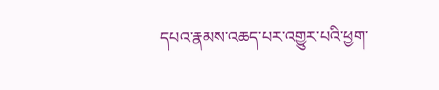དཔའ་རྣམས་འཆད་པར་འགྱུར་པའི་ཕྱག་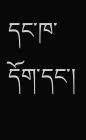དང་ཁ་དོག་དང་།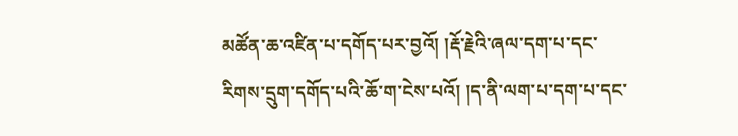མཚོན་ཆ་འཛིན་པ་དགོད་པར་བྱའོ། །རྡོ་རྗེའི་ཞལ་དག་པ་དང་རིགས་དྲུག་དགོད་པའི་ཆོ་ག་ངེས་པའོ། །ད་ནི་ལག་པ་དག་པ་དང་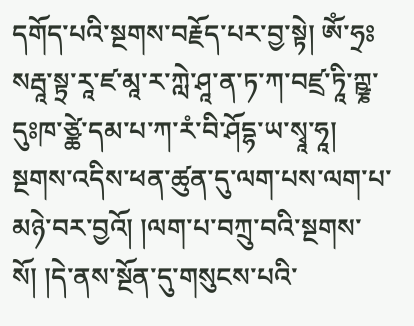དགོད་པའི་སྔགས་བརྗོད་པར་བྱ་སྟེ། ཨོཾ་ཧྲཿསརྦཱ་སྟྲ་རཱ་ཛ་མཱ་ར་ཀླེ་ཤཱ་ན་ཏ་ཀ་བཛྲ་ཏཱི་ཀྵྞ་དུཿཁ་ཙྪེ་དམ་པ་ཀ་རཾ་བི་ཤོདྷ་ཡ་སྭཱ་ཧཱ། སྔགས་འདིས་ཕན་ཚུན་དུ་ལག་པས་ལག་པ་མཉེ་བར་བྱའོ། །ལག་པ་བཀྲུ་བའི་སྔགས་སོ། །དེ་ནས་སྔོན་དུ་གསུངས་པའི་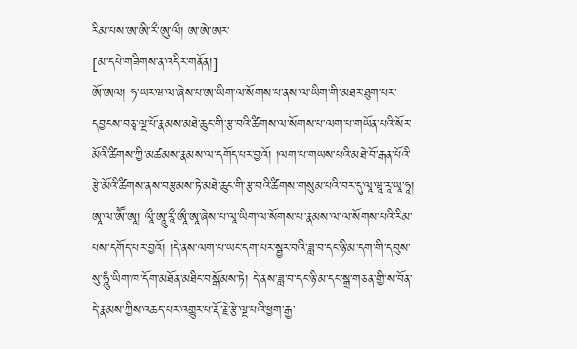རིམ་པས་ཨ་ཨི་རྀ་ཨུ་ལྀ། ཨ་ཨེ་ཨར་
[མ་དཔེ་གཟིགས་ན་འདིར་གནོན།]
ཨོ་ཨལ། ཧ་ཡར་ཝ་ལ་ཞེས་པ་ཨ་ཡིག་ལ་སོགས་པ་ནས་ལ་ཡིག་གི་མཐར་ཐུག་པར་དབྱངས་བཅྭ་ལྔ་པོ་རྣམས་མཐེ་ཆུང་གི་རྩ་བའི་ཚིགས་ལ་སོགས་པ་ལག་པ་གཡོན་པའི་སོར་མོའི་ཚིགས་ཀྱི་མཚམས་རྣམས་ལ་དགོད་པར་བྱའོ། །ལག་པ་གཡས་པའི་མཐེ་བོ་རྒན་པོའི་རྩེ་མོའི་ཚིགས་ནས་བརྩམས་ཏེ་མཐེ་ཆུང་གི་རྩ་བའི་ཚིགས་གསུམ་པའི་བར་དུ་ལཱ་ཝཱ་རཱ་ཡཱ་ཧཱ། ཨཱ་ལ་ཨཽ་ཨཱ། ལཱྀ་ཨཱུ་རཱྀ་ཨཱྀ་ཨཱ་ཞེས་པ་ལཱ་ཡིག་ལ་སོགས་པ་རྣམས་ལ་ལ་སོགས་པའི་རིམ་པས་དགོད་པར་བྱའོ། །དེ་ནས་ལག་པ་ཡང་དག་པར་སྦྱར་བའི་ཟླ་བ་དང་ཉི་མ་དག་གི་དབུས་སུ་ཧཱུཾ་ཡིག་ཁ་དོག་མཐོན་མཐིང་བསྒོམས་ཏེ། དེ་ནས་ཟླ་བ་དང་ཉི་མ་དང་སྒྲ་གཅན་གྱི་ས་བོན་དེ་རྣམས་ཀྱིས་འཆད་པར་འགྱུར་པ་རྡོ་རྗེ་རྩེ་ལྔ་པའི་ཕྱག་རྒྱ་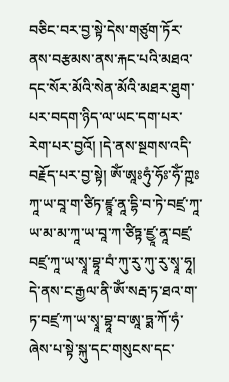བཅིང་བར་བྱ་སྟེ་དེས་གཙུག་ཏོར་ནས་བརྩམས་ནས་རྐང་པའི་མཐའ་དང་སོར་མོའི་སེན་མོའི་མཐར་ཐུག་པར་བདག་ཉིད་ལ་ཡང་དག་པར་རེག་པར་བྱའོ། །དེ་ནས་སྔགས་འདི་བརྗོད་པར་བྱ་སྟེ། ཨོཾ་ཨཱཿཧུཾ་ཧོཿ་ཧོཾ་ཀྵཿཀཱ་ཡ་བཱ་ག་ཙིཏ་ཛྙཱ་ནཱ་དྷི་བ་ཏེ་བཛྲ་ཀཱ་ཡ་མ་མ་ཀཱ་ཡ་བཱ་ཀ་ཙིཏྟ་ཛྱཱ་ནཱ་བཛྲ་བཛྲ་ཀཱ་ཡ་སྭཱ་བྷཱ་བཾ་ཀུ་རུ་ཀུ་རུ་སྭཱ་ཧཱ། དེ་ནས་ང་རྒྱལ་ནི་ཨོཾ་སརྦ་ཏ་ཐའ་ག་ཏ་བཛྲ་ཀ་ཡ་སྭཱ་བྷཱ་བ་ཨཱ་ཏྨ་ཀོ་ཧཾ་ཞེས་པ་སྟེ་སྐུ་དང་གསུངས་དང་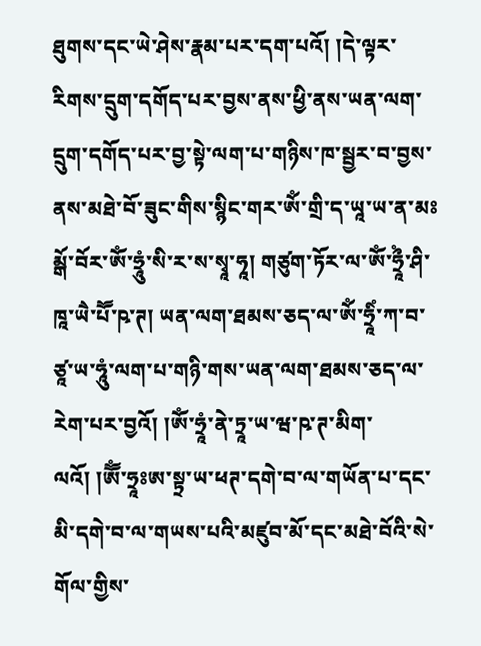ཐུགས་དང་ཡེ་ཤེས་རྣམ་པར་དག་པའོ། །དེ་ལྟར་རིགས་དྲུག་དགོད་པར་བྱས་ནས་ཕྱི་ནས་ཡན་ལག་དྲུག་དགོད་པར་བྱ་སྟེ་ལག་པ་གཉིས་ཁ་སྦྱར་བ་བྱས་ནས་མཐེ་བོ་ཟུང་གིས་སྙིང་གར་ཨོཾ་གྲི་ད་ཡཱ་ཡ་ན་མཿམྒོ་བོར་ཨོཾ་ཧྲཱུཾ་སི་ར་ས་སྭཱ་ཧཱ། གཙུག་ཏོར་ལ་ཨོཾ་ཧྲཱྀཾ་ཤི་ཁཱ་ཡཻ་པཽ་ཥ་ཊ། ཡན་ལག་ཐམས་ཅད་ལ་ཨོཾ་ཧྲཱིཾ་ཀ་བ་ཙཱ་ཡ་ཧཱུཾ་ལག་པ་གཉི་གས་ཡན་ལག་ཐམས་ཅད་ལ་རེག་པར་བྱའོ། །ཨོཾ་ཧྲཱཾ་ནེ་ཏྲཱ་ཡ་ཝ་ཥ་ཊ་མིག་ལའོ། །ཨཽཾ་ཧྲཱཿཨ་སྟྲ་ཡ་ཕཊ་དགེ་བ་ལ་གཡོན་པ་དང་མི་དགེ་བ་ལ་གཡས་པའི་མཛུབ་མོ་དང་མཐེ་བོའི་སེ་གོལ་གྱིས་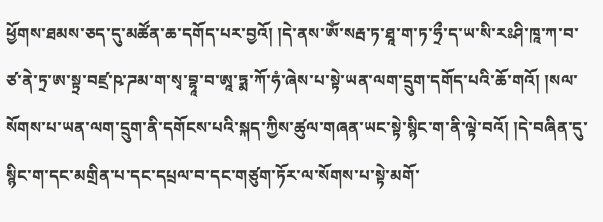ཕྱོགས་ཐམས་ཅད་དུ་མཚོན་ཆ་དགོད་པར་བྱའོ། །དེ་ནས་ཨོཾ་སརྦ་ཏ་ཐཱ་ག་ཏ་ཧྲྀ་ད་ཡ་སི་རཿཤི་ཁཱ་ཀ་བ་ཙ་ནེ་ཏྲ་ཨ་སྟྲ་བཛྲ་ཥ་ཌམ་ག་སྭ་བྷཱ་བ་ཨཱ་ཏྨ་ཀོ་ཧཾ་ཞེས་པ་སྟེ་ཡན་ལག་དྲུག་དགོད་པའི་ཆོ་གའོ། །སལ་སོགས་པ་ཡན་ལག་དྲུག་ནི་དགོངས་པའི་སྐད་ཀྱིས་ཚུལ་གཞན་ཡང་སྟེ་སྙིང་ག་ནི་ལྟེ་བའོ། །དེ་བཞིན་དུ་སྙིང་ག་དང་མགྲིན་པ་དང་དཔྲལ་བ་དང་གཙུག་ཏོར་ལ་སོགས་པ་སྟེ་མགོ་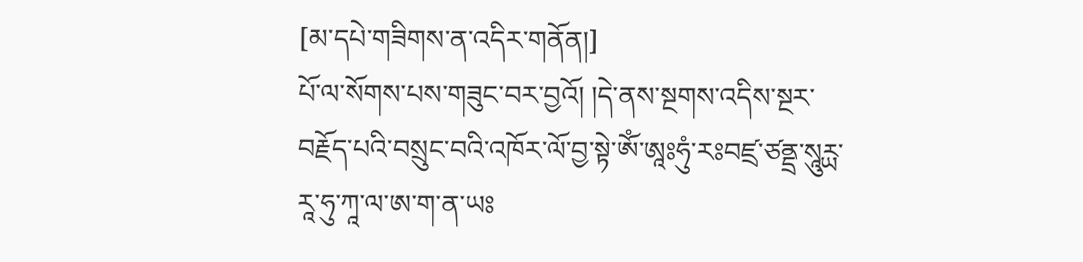[མ་དཔེ་གཟིགས་ན་འདིར་གནོན།]
པོ་ལ་སོགས་པས་གཟུང་བར་བྱའོ། །དེ་ནས་སྔགས་འདིས་སྔར་བརྗོད་པའི་བསྲུང་བའི་འཁོར་ལོ་བྱ་སྟེ་ཨོཾ་ཨཱཿཧུཾ་རཿབཛྲ་ཙནྡྲ་སཱུཪྻ་རཱ་ཧུ་ཀཱ་ལ་ཨ་ག་ན་ཡཿ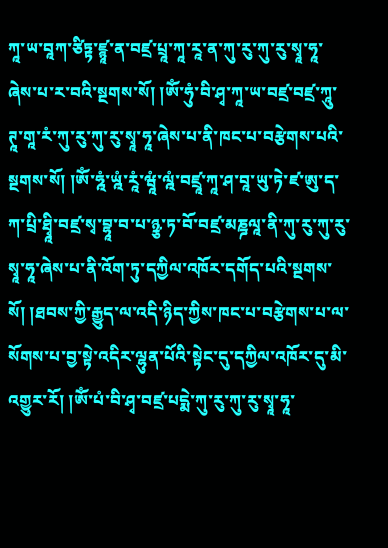ཀཱ་ཡ་བཱཀ་ཙིཏྟ་ཛྙཱ་ན་བཛྲ་པྲཱ་ཀཱ་རཱ་ན་ཀུ་རུ་ཀུ་རུ་སྭཱ་ཧཱ་ཞེས་པ་ར་བའི་སྔགས་སོ། །ཨོཾ་ཧུཾ་བི་ཤྭ་ཀཱ་ཡ་བཛྲ་བཛྲ་ཀཱུ་ཊཱ་གཱ་རཾ་ཀུ་རུ་ཀུ་རུ་སྭཱ་ཧཱ་ཞེས་པ་ནི་ཁང་པ་བརྩེགས་པའི་སྔགས་སོ། །ཨོཾ་ཧྰཾ་ཡྰཾ་རཱཾ་ཝཱཾ་ལྰཾ་བཛྲཱ་ཀཱ་ཤ་བཱ་ཡུ་ཏེ་ཛ་ཨུ་ད་ཀ་པྲི་ཐྭཱི་བཛྲ་སྭ་བྷཱ་བ་པ་ཉྩ་ཏ་བོ་བཛྲ་མཎྜལཱ་ནི་ཀུ་རུ་ཀུ་རུ་སྭཱ་ཧཱ་ཞེས་པ་ནི་འོག་ཏུ་དཀྱིལ་འཁོར་དགོད་པའི་སྔགས་སོ། །ཐབས་ཀྱི་རྒྱུད་ལ་འདི་ཉིད་ཀྱིས་ཁང་པ་བརྩེགས་པ་ལ་སོགས་པ་བྱ་སྟེ་འདིར་ལྷུན་པོའི་སྟེང་དུ་དཀྱིལ་འཁོར་དུ་མི་འགྱུར་རོ། །ཨོཾ་པཾ་བི་ཤྭ་བཛྲ་པདྨེ་ཀུ་རུ་ཀུ་རུ་སྭཱ་ཧཱ་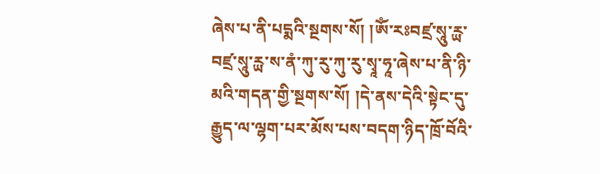ཞེས་པ་ནི་པདྨའི་སྔགས་སོ། །ཨོཾ་རཿབཛྲ་སཱུ་ཪྻ་བཛྲ་སཱུ་ཪྻ་ས་ནཾ་ཀུ་རུ་ཀུ་རུ་སྭཱ་ཧཱ་ཞེས་པ་ནི་ཉི་མའི་གདན་གྱི་སྔགས་སོ། །དེ་ནས་དེའི་སྟེང་དུ་རྒྱུད་ལ་ལྷག་པར་མོས་པས་བདག་ཉིད་ཁྲོ་བོའི་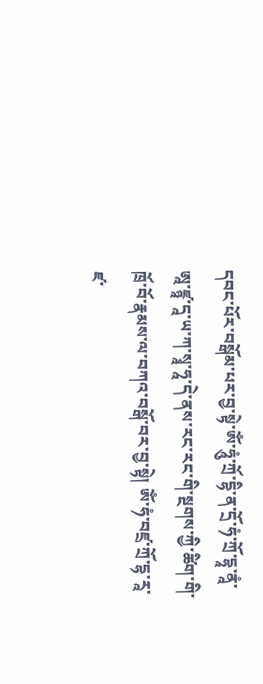དབང་པོར་བསྒོམ་པར་བྱ་སྟེ་ཨོཾ་ཧཱུཾ་ཀྲོ་དྷི་ན་དྲོ་ཧཾ་ཀྲོ་དྷཱ་ནཱཾ་ཨཱ་ཛྙཱ་དཱ་ཡ་ཀ་སྭཱ་ཧཱ་དེ་ནས་རང་རང་གི་སྔགས་ཀྱི་ཚིག་གི་ཁྲོ་བོ་རྣམས་ལ་བཀའ་བསྒོ་བར་བྱ་སྟེ། ཨོཾ་ཧཾ་བཛྲ་ཀྲོ་དྷ་རཱ་ཛ་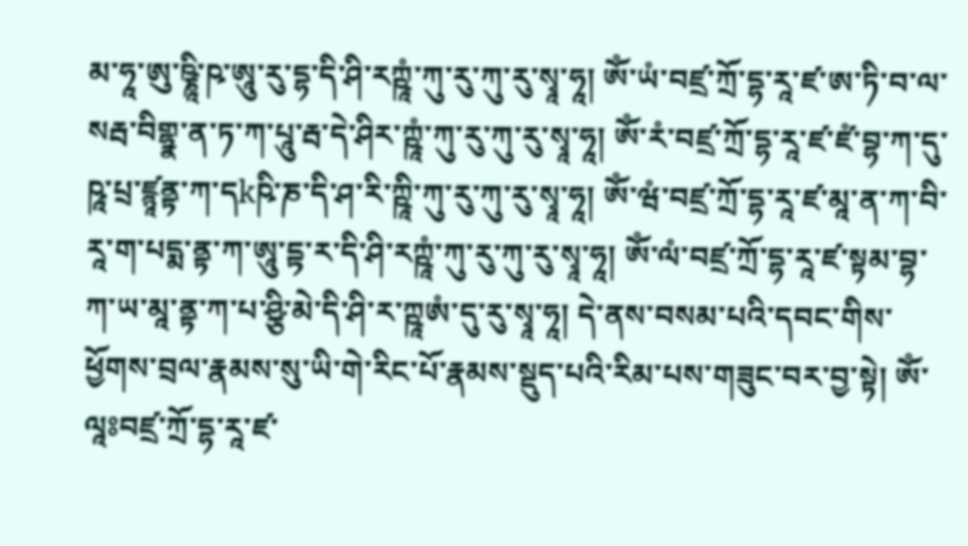མ་ཧཱ་ཨུ་ཥྞཱི་ཥ་ཨཱུ་རུ་དྷ་དི་ཤི་རཀྵཱཾ་ཀུ་རུ་ཀུ་རུ་སྭཱ་ཧཱ། ཨོཾ་ཡཾ་བཛྲ་ཀྲོ་དྷ་རཱ་ཛ་ཨ་ཏི་བ་ལ་སརྦ་བིགྷྣ་ན་ཏ་ཀ་པཱུ་རྦ་དེ་ཤིར་ཀྵཱཾ་ཀུ་རུ་ཀུ་རུ་སྭཱ་ཧཱ། ཨོཾ་རཾ་བཛྲ་ཀྲོ་དྷ་རཱ་ཛ་ཛཾ་བྷ་ཀ་དུ་ཥཱ་པྲ་ཛྙཱནྟ་ཀ་དkཥི་ཎ་དི་ཤ་རི་ཀྵཱི་ཀུ་རུ་ཀུ་རུ་སྭཱ་ཧཱ། ཨོཾ་ཝཾ་བཛྲ་ཀྲོ་དྷ་རཱ་ཛ་མཱ་ན་ཀ་བི་རཱ་ག་པདྨ་ནྟ་ཀ་ཨཱུ་དྟ་ར་དི་ཤི་རཀྵཱཾ་ཀུ་རུ་ཀུ་རུ་སྭཱ་ཧཱ། ཨོཾ་ལཾ་བཛྲ་ཀྲོ་དྷ་རཱ་ཛ་སྟམ་བྷ་ཀ་ཡ་མཱ་ནྟ་ཀ་པ་ཤྩི་མེ་དི་ཤི་ར་ཀྵཱཨཾ་དུ་རུ་སྭཱ་ཧཱ། དེ་ནས་བསམ་པའི་དབང་གིས་ཕྱོགས་བྲལ་རྣམས་སུ་ཡི་གེ་རིང་པོ་རྣམས་སྡུད་པའི་རིམ་པས་གཟུང་བར་བྱ་སྟེ། ཨོཾ་ལཱཿབཛྲ་ཀྲོ་དྷ་རཱ་ཛ་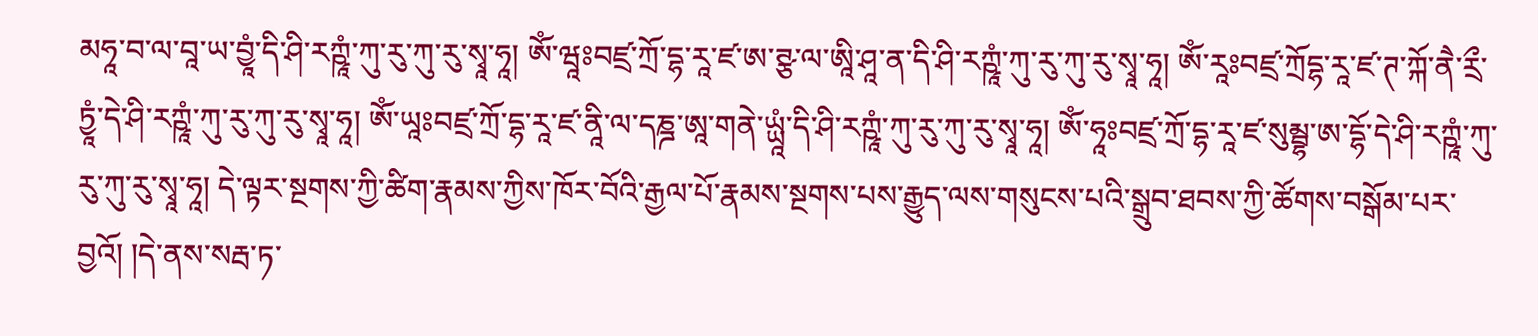མཧཱ་བ་ལ་བཱ་ཡ་བྱཱཾ་དི་ཤི་རཀྵཱཾ་ཀུ་རུ་ཀུ་རུ་སྭཱ་ཧཱ། ཨོཾ་ཝཱཿབཛྲ་ཀྲོ་དྷ་རཱ་ཛ་ཨ་ཊྩ་ལ་ཨཱི་ཤཱ་ན་དི་ཤི་རཀྵཱཾ་ཀུ་རུ་ཀུ་རུ་སྭཱ་ཧཱ། ཨོཾ་རཱཿབཛྲ་ཀྲོདྷ་རཱ་ཛ་ཊ་ཀྐོ་ནཻ་རྲྀ་ཏྱཱཾ་དེ་ཤི་རཀྵཱཾ་ཀུ་རུ་ཀུ་རུ་སྭཱ་ཧཱ། ཨོཾ་ཡཱཿབཛྲ་ཀྲོ་དྷ་རཱ་ཛ་ནཱི་ལ་དཎྜ་ཨཱ་གནེ་ཡྻཱཾ་དི་ཤི་རཀྵཱཾ་ཀུ་རུ་ཀུ་རུ་སྭཱ་ཧཱ། ཨོཾ་ཧཱཿབཛྲ་ཀྲོ་དྷ་རཱ་ཛ་སུམྦྷ་ཨ་དྷོ་དེ་ཤི་རཀྵཱཾ་ཀུ་རུ་ཀུ་རུ་སྭཱ་ཧཱ། དེ་ལྟར་སྔགས་ཀྱི་ཚིག་རྣམས་ཀྱིས་ཁོར་བོའི་རྒྱལ་པོ་རྣམས་སྔགས་པས་རྒྱུད་ལས་གསུངས་པའི་སྒྲུབ་ཐབས་ཀྱི་ཚོགས་བསྒོམ་པར་བྱའོ། །དེ་ནས་སརྦ་ཏ་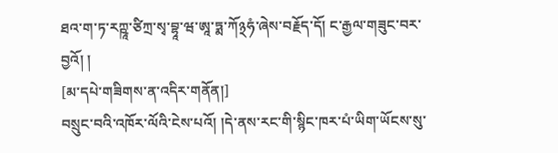ཐའ་ག་ཏ་རཀྵཱ་ཙིཀྲ་སྭ་བྷཱ་ཝ་ཨཱ་ཏྨ་ཀོ྅ཧཾ་ཞེས་བརྗོད་དོ། ང་རྒྱལ་གཟུང་བར་བྱའོ། །
[མ་དཔེ་གཟིགས་ན་འདིར་གནོན།]
བསྲུང་བའི་འཁོར་ལོའི་ངེས་པའོ། །དེ་ནས་རང་གི་སྙིང་ཁར་པཾ་ཡིག་ཡོངས་སུ་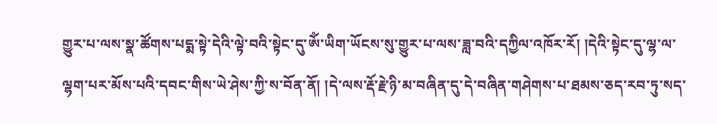གྱུར་པ་ལས་སྣ་ཚོགས་པདྨ་སྟེ་དེའི་ལྟེ་བའི་སྟེང་དུ་ཨོཾ་ཡིག་ཡོངས་སུ་གྱུར་པ་ལས་ཟླ་བའི་དཀྱིལ་འཁོར་རོ། །དེའི་སྟེང་དུ་ལྷ་ལ་ལྷག་པར་མོས་པའི་དབང་གིས་ཡེ་ཤེས་ཀྱི་ས་བོན་ནོ། །དེ་ལས་རྡོ་རྗེ་ཉི་མ་བཞིན་དུ་དེ་བཞིན་གཤེགས་པ་ཐམས་ཅད་རབ་ཏུ་སད་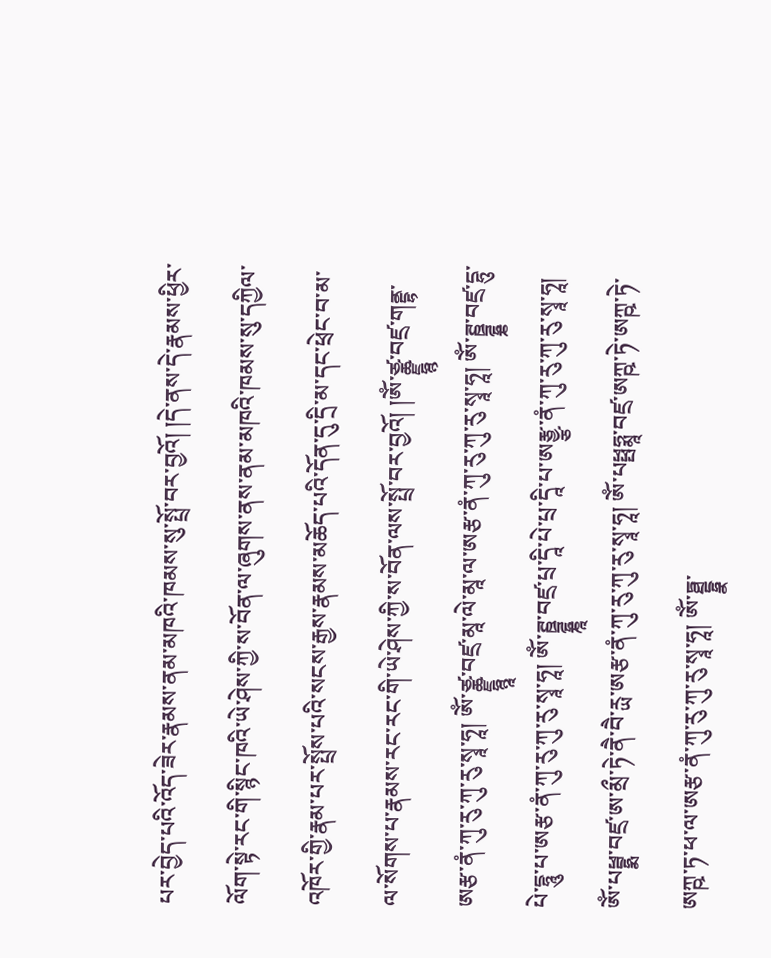པར་བྱེད་པའི་འོད་ཟེར་རྣམས་ནམ་མཁའི་ཁམས་སུ་སྤྲོ་བར་བྱའོ། །དེ་ནས་དེ་རྣམས་ཕྱིར་ལོག་སྟེ་རང་གི་སྙིང་ཁའི་ཡེ་ཤེས་ཀྱི་ས་བོན་ལ་ཞུགས་ནས་ནམ་མཁའི་ཁམས་སུ་དཀྱིལ་འཁོར་གྱི་རྣམ་པར་སྤྲོས་པའི་སངས་རྒྱས་རྣམས་མཆོད་པའི་དོན་དུ་དྲི་མ་དང་ཕྲེང་བ་མ་ལ་སོགས་པ་རྣམས་རང་རང་གི་ཡེ་ཤེས་ཀྱི་ས་བོན་ལས་སྤྲོ་བར་བྱའོ། །ཨོཾ་ཙྪྫྷྙ་བཛྲ་གནྡྷ་ཨརྩ་ནཾ་ཀུ་རུ་ཀུ་རུ་སྭཱ་ཧཱ། ཨོཾ་ཙྪྫྷྙཱ་བཛྲ་མཱ་ལེ་མཱ་ལ་ཨརྩ་ནཾ་ཀུ་རུ་ཀུ་རུ་སྭཱ་ཧཱ། ཨོཾ་ཊྛྜྷྞ་བཛྲ་དྷུ་པེ་དྷཱུ་པ་ཨརྩ་ནཾ་ཀུ་རུ་ཀུ་རུ་སྭཱ་ཧཱ། ཨོཾ་ཊྛྜྷྞཱ་བཛྲ་པྲ་དཱི་པེ་པྲ་དཱི་པ་ཨརྩྱྩ་ནཾ་ཀུ་རུ་ཀུ་རུ་སྭཱ་ཧཱ། ཨོཾ་པཕྦྷྨ་བཛྲ་ཨ་མྲྀ་ཏེ་ནཻ་བཻ་ཪྻ་ཨརྩ་ནཾ་ཀུ་རུ་ཀུ་རུ་སྭཱ་ཧཱ། ཨོཾ་པཕྥྤཧྨཱ་བཛྲ་ཨཀྵ་ཏེ་ཨཀྵ་ཏེ་ཨཀྵ་ཏ་ཕ་ལ་ཨརྩ་ནཾ་ཀུ་རུ་ཀུ་རུ་སྭཱ་ཧཱ། ཨོཾ་ཏྠྡྷྣ་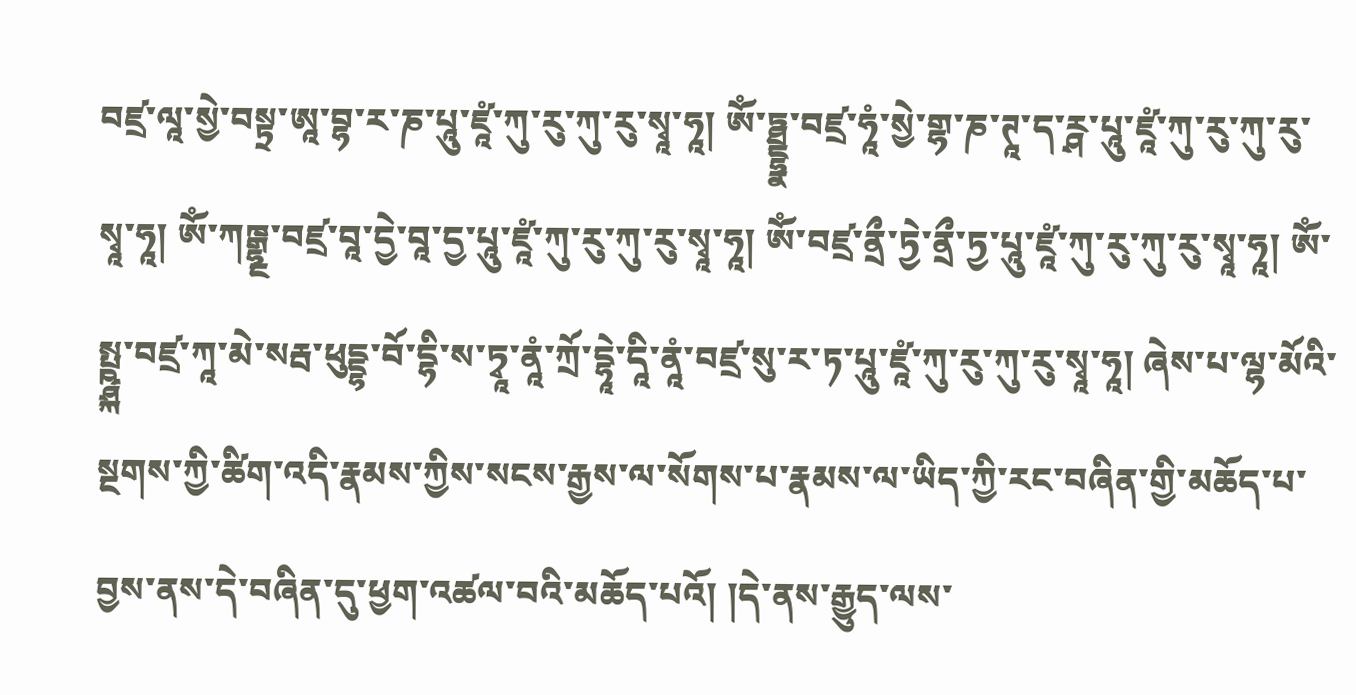བཛྲ་ལཱ་སྱེ་བསྟྲ་ཨཱ་བྷ་ར་ཎ་པཱུ་ཛཱཾ་ཀུ་རུ་ཀུ་རུ་སྭཱ་ཧཱ། ཨོཾ་ཏྠྡྷྣ་བཛྲ་ཧཱཾ་སྱེ་གྷ་ཎ་ཊཱ་ད་ཪྴ་པཱུ་ཛཱཾ་ཀུ་རུ་ཀུ་རུ་སྭཱ་ཧཱ། ཨོཾ་ཀཁྒྷྔ་བཛྲ་བཱ་དྱེ་བཱ་དྱ་པཱུ་ཛཱཾ་ཀུ་རུ་ཀུ་རུ་སྭཱ་ཧཱ། ཨོཾ་བཛྲ་ནྲྀ་ཏྱེ་ནྲྀ་ཏྱ་པཱུ་ཛཱཾ་ཀུ་རུ་ཀུ་རུ་སྭཱ་ཧཱ། ཨོཾ་སྤྵྴྐ་བཛྲ་ཀཱ་མེ་སརྦ་ཕུདྡྷ་བོ་དྷི་ས་ཏྭཱ་ནཱཾ་ཀྲོ་དྷཱེ་དཱི་ནཱཾ་བཛྲ་སུ་ར་ཏ་པཱུ་ཛཱཾ་ཀུ་རུ་ཀུ་རུ་སྭཱ་ཧཱ། ཞེས་པ་ལྷ་མོའི་སྔགས་ཀྱི་ཚིག་འདི་རྣམས་ཀྱིས་སངས་རྒྱས་ལ་སོགས་པ་རྣམས་ལ་ཡིད་ཀྱི་རང་བཞིན་གྱི་མཆོད་པ་བྱས་ནས་དེ་བཞིན་དུ་ཕྱག་འཚལ་བའི་མཆོད་པའོ། །དེ་ནས་རྒྱུད་ལས་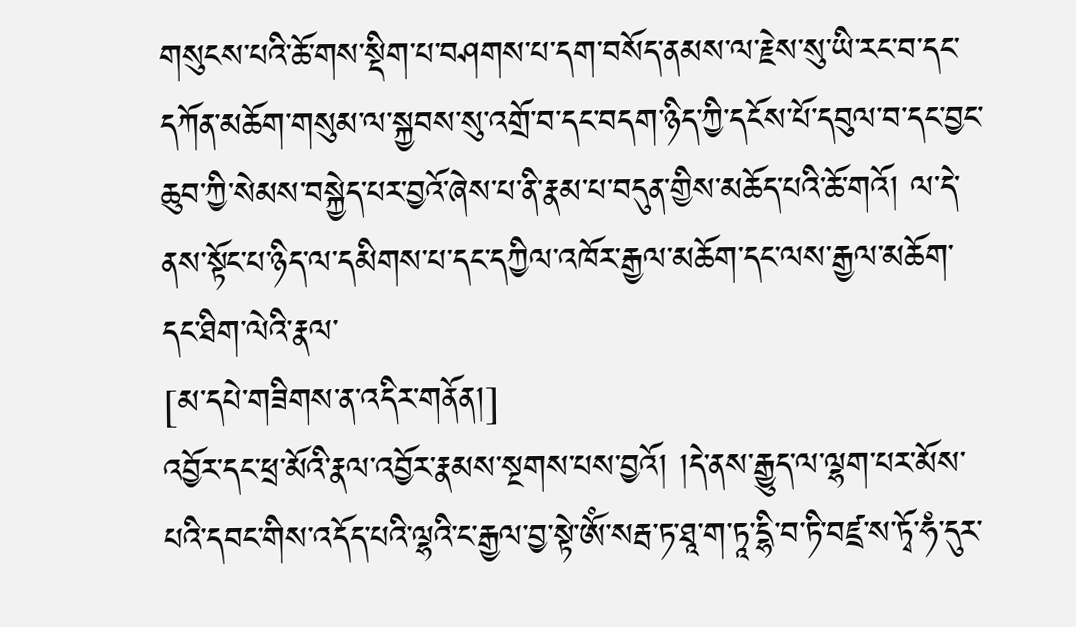གསུངས་པའི་ཆོ་གས་སྡིག་པ་བཤགས་པ་དག་བསོད་ནམས་ལ་རྗེས་སུ་ཡི་རང་བ་དང་དཀོན་མཆོག་གསུམ་ལ་སྐྱབས་སུ་འགྲོ་བ་དང་བདག་ཉིད་ཀྱི་དངོས་པོ་དབུལ་བ་དང་བྱང་ཆུབ་ཀྱི་སེམས་བསྐྱེད་པར་བྱའོ་ཞེས་པ་ནི་རྣམ་པ་བདུན་གྱིས་མཆོད་པའི་ཆོ་གའོ། ལ་དེ་ནས་སྟོང་པ་ཉིད་ལ་དམིགས་པ་དང་དཀྱིལ་འཁོར་རྒྱལ་མཆོག་དང་ལས་རྒྱལ་མཆོག་དང་ཐིག་ལེའི་རྣལ་
[མ་དཔེ་གཟིགས་ན་འདིར་གནོན།]
འབྱོར་དང་ཕྲ་མོའི་རྣལ་འབྱོར་རྣམས་སྔགས་པས་བྱའོ། །དེ་ནས་རྒྱུད་ལ་ལྷག་པར་མོས་པའི་དབང་གིས་འདོད་པའི་ལྷའི་ང་རྒྱལ་བྱ་སྟེ་ཨོཾ་སརྦ་ཏ་ཐཱ་ག་ཏཱ་དྷི་བ་ཏི་བཛྲ་ས་ཏྭོ་ཧཾ་དུར་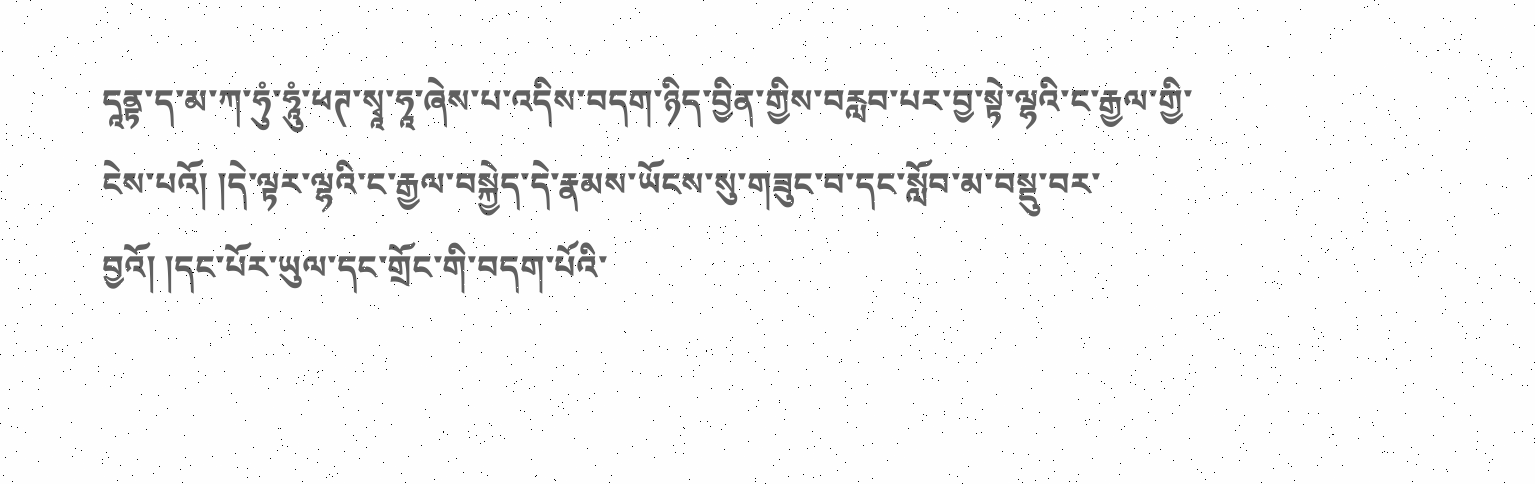དཱནྟ་ད་མ་ཀ་ཧུཾ་ཧཱུཾ་ཕཊ་སྭཱ་ཧཱ་ཞེས་པ་འདིས་བདག་ཉིད་བྱིན་གྱིས་བརླབ་པར་བྱ་སྟེ་ལྷའི་ང་རྒྱལ་གྱི་ངེས་པའོ། །དེ་ལྟར་ལྷའི་ང་རྒྱལ་བསྐྱེད་དེ་རྣམས་ཡོངས་སུ་གཟུང་བ་དང་སློབ་མ་བསྡུ་བར་བྱའོ། །དང་པོར་ཡུལ་དང་གྲོང་གི་བདག་པོའི་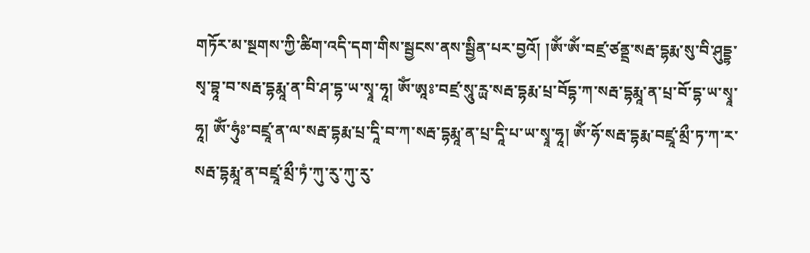གཏོར་མ་སྔགས་ཀྱི་ཚིག་འདི་དག་གིས་སྦྱངས་ནས་སྦྱིན་པར་བྱའོ། །ཨོཾ་ཨོཾ་བཛྲ་ཙནྡྲ་སརྦ་དྷརྨ་སུ་བི་ཤུདྡྷ་སྭ་བྷཱ་བ་སརྦ་དྷརྨཱ་ན་བི་ཤ་དྷ་ཡ་སྭཱ་ཧཱ། ཨོཾ་ཨཱཿ་བཛྲ་སཱུ་ཪྻ་སརྦ་དྷརྨ་པྲ་བོདྷ་ཀ་སརྦ་དྷརྨཱ་ན་པྲ་བོ་དྷ་ཡ་སྭཱ་ཧཱ། ཨོཾ་ཧུཾཿ་བཛྲཱ་ན་ལ་སརྦ་དྷརྨ་པྲ་དཱི་བ་ཀ་སརྦ་དྷརྨཱ་ན་པྲ་དཱི་པ་ཡ་སྭཱ་ཧཱ། ཨོཾ་ཧོ་སརྦ་དྷརྨ་བཛྲཱ་མྲྀ་ཏ་ཀ་ར་སརྦ་དྷརྨཱ་ན་བཛྲཱ་མྲྀ་ཏཾ་ཀུ་རུ་ཀུ་རུ་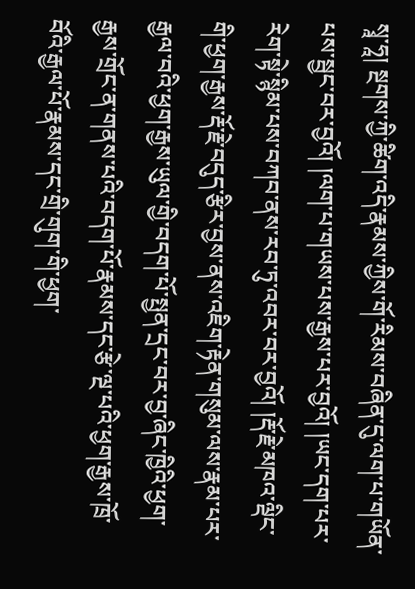སྭཱ་ཧཱ། སྔགས་ཀྱི་ཚིག་འདི་རྣམས་ཀྱིས་གོ་རིམས་བཞིན་དུ་ལག་པ་གཡོན་པས་སྦྱང་བར་བྱའོ། །ལག་པ་གཡས་པས་རྒྱས་པར་བྱའོ། །ཡང་དག་པར་རེག་སྟེ་སྙིམ་པས་བཀབ་ནས་རབ་ཏུ་འབར་བར་བྱའོ། །རྡོ་རྗེ་མཁའ་ལྡིང་གི་ཕྱག་རྒྱས་རྡོ་རྗེ་བདུད་རྩིར་བྱས་ནས་འཇིག་རྟེན་གསུམ་ལས་རྣམ་པར་རྒྱལ་བའི་ཕྱག་རྒྱས་ཡུལ་གྱི་བདག་པོ་སྤྱན་དྲང་བར་བྱ་ཞིང་ཁྱིའི་ཕྱག་རྒྱས་གྲོང་ན་གནས་པའི་བདག་པོ་རྣམས་དང་རྩེ་ལྔ་པའི་ཕྱག་རྒྱས་ཁྲོ་བོའི་རྒྱལ་པོ་རྣམས་དང་གྲི་གུག་གི་ཕྱག་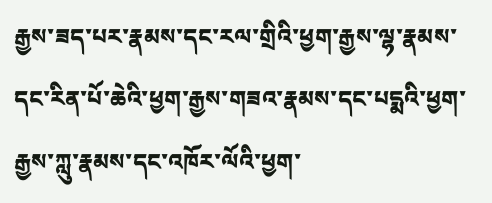རྒྱས་ཟད་པར་རྣམས་དང་རལ་གྲིའི་ཕྱག་རྒྱས་ལྷ་རྣམས་དང་རིན་པོ་ཆེའི་ཕྱག་རྒྱས་གཟའ་རྣམས་དང་པདྨའི་ཕྱག་རྒྱས་ཀླུ་རྣམས་དང་འཁོར་ལོའི་ཕྱག་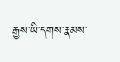རྒྱས་ཡི་དགས་རྣམས་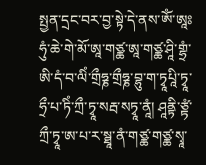སྤྱན་དྲང་བར་བྱ་སྟེ་དེ་ནས་ཨོཾ་ཨཱཿཧུཾ་ཆེ་གེ་མོ་ཨཱ་གཙྪ་ཨཱ་གཙྪ་ཤཱི་གྷྲཾ་ཨི་དཾ་བ་ལིཾ་གྲྀཧྞ་གྲྀཧྞ་བྷུ་ག་ཏྭཱཔཱི་ཏྭཱ་ཧྲྀ་པ་ཏིཾ་ཀྲྀ་ཏྭཱ་སརྦ་སཏྭཱ་ནཱཾ། ཤཱནྟི་ཙྟཾ་ཀྲྀ་ཏྭཱ་ཨ་པ་ར་སྠཱ་ནཾ་གཙྪ་གཙྪ་སྭཱ་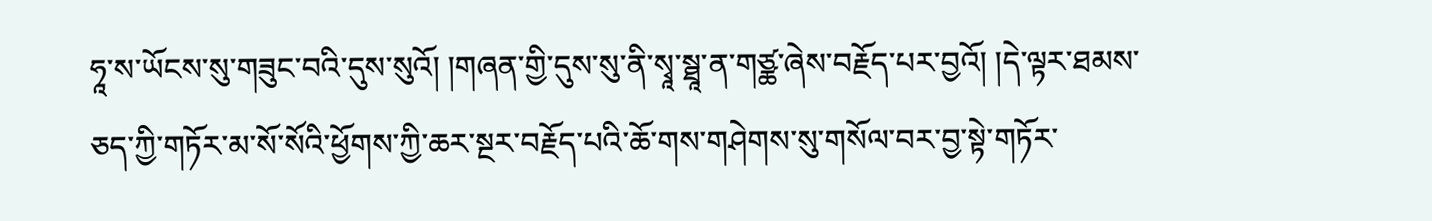ཧཱ་ས་ཡོངས་སུ་གཟུང་བའི་དུས་སུའོ། །གཞན་གྱི་དུས་སུ་ནི་སྭཱ་སྠཱ་ན་གཙྪ་ཞེས་བརྗོད་པར་བྱའོ། །དེ་ལྟར་ཐམས་ཅད་ཀྱི་གཏོར་མ་སོ་སོའི་ཕྱོགས་ཀྱི་ཆར་སྔར་བརྗོད་པའི་ཆོ་གས་གཤེགས་སུ་གསོལ་བར་བྱ་སྟེ་གཏོར་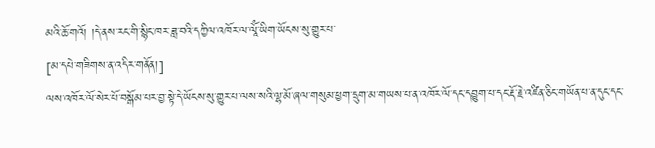མའི་ཆོ་གའོ། །དེ་ནས་རང་གི་སྙིང་ཁར་ཟླ་བའི་དཀྱིལ་འཁོར་ལ་ལཱོཾ་ཡིག་ཡོངས་སུ་གྱུར་པ་
[མ་དཔེ་གཟིགས་ན་འདིར་གནོན།]
ལས་འཁོར་ལོ་སེར་པོ་བསྒོམ་པར་བྱ་སྟེ་དེ་ཡོངས་སུ་གྱུར་པ་ལས་སའི་ལྷ་མོ་ཞལ་གསུམ་ཕྱག་དྲུག་མ་གཡས་པ་ན་འཁོར་ལོ་དང་དབྱུག་པ་དང་རྡོ་རྗེ་འཛིན་ཅིང་གཡོན་པ་ན་དུང་དང་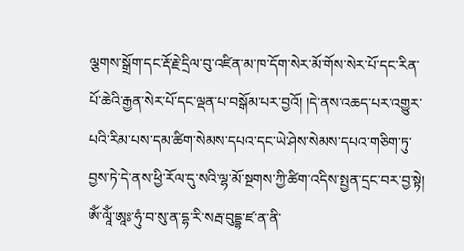ལྕགས་སྒྲོག་དང་རྡོ་རྗེ་དྲིལ་བུ་འཛིན་མ་ཁ་དོག་སེར་མོ་གོས་སེར་པོ་དང་རིན་པོ་ཆེའི་རྒྱན་སེར་པོ་དང་ལྡན་པ་བསྒོམ་པར་བྱའོ། །དེ་ནས་འཆད་པར་འགྱུར་པའི་རིམ་པས་དམ་ཚིག་སེམས་དཔའ་དང་ཡེ་ཤེས་སེམས་དཔའ་གཅིག་ཏུ་བྱས་ཏེ་དེ་ནས་ཕྱི་རོལ་དུ་སའི་ལྷ་མོ་སྔགས་ཀྱི་ཚིག་འདིས་སྤྱན་དྲང་བར་བྱ་སྟེ། ཨོཾ་ལཱོཾ་ཨཱཿ་ཧུཾ་བ་སུ་ན་དྷ་རི་སརྦ་བུདྡྷ་ཛ་ན་ནི་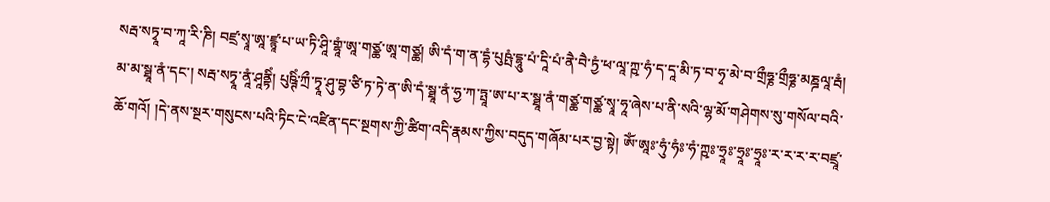སརྦ་སཏྭཱ་བ་ཀཱ་རི་ཎི། བཛྲ་སྭཱ་ཨཱ་ཛྙཱ་པ་ཡ་ཏི་ཤཱི་གྷཱཾ་ཨཱ་གཙྪ་ཨཱ་གཙྪ། ཨི་དཾ་ག་ན་དྷཾ་པུཥྤཾ་དྷཱུ་པཾ་དཱི་པཾ་ནཻ་བཻ་ཏྱཾ་ཕ་ལཱ་ཀྵ་ཧཾ་ད་དཱ་མི་ཏ་བ་ཧྭ་མེ་བ་གྲྀཧྞ་གྲྀཧྞ་མཎྜལཱ་རྦཾ། མ་མ་སྠཱ་ནཾ་དང་། སརྦ་སཏྭཱ་ནཱཾ་ཤཱནྟིཾ། པུཥྚིཾ་ཀྲྀ་ཏྭཱ་ཤུ་བྷ་ཙི་ཏ་ཏེ་ན་ཨི་དཾ་སྠཱ་ནཾ་ཧྱ་ཀ་ཏྤཱ་ཨ་པ་ར་སྠཱ་ནཾ་གཙྪ་གཙྪ་སྭཱ་ཧཱ་ཞེས་པ་ནི་སའི་ལྷ་མོ་གཤེགས་སུ་གསོལ་བའི་ཆོ་གའོ། །དེ་ནས་སྔར་གསུངས་པའི་ཏིང་ངེ་འཛིན་དང་སྔགས་ཀྱི་ཚིག་འདི་རྣམས་ཀྱིས་བདུད་གཞོམ་པར་བྱ་སྟེ། ཨོཾ་ཨཱཿ་ཧུཾ་ཧཾཿ་ཧཾ་ཀྵཿ་ཧྲཱཿ་ཧྲཱཿ་ཧྲཱཿ་ར་ར་ར་ར་བཛྲཱ་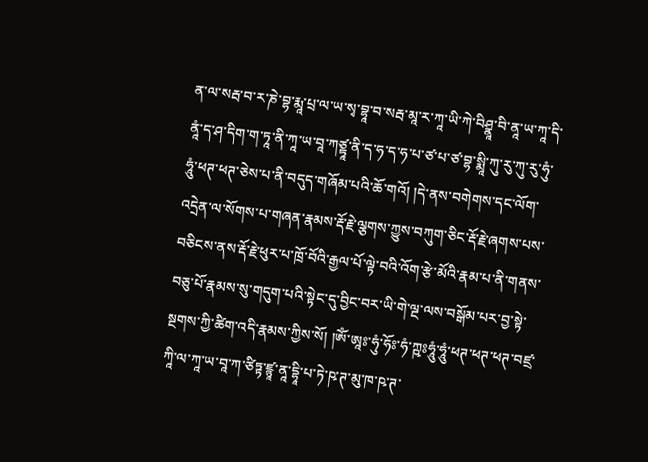ན་ལ་སརྦ་བ་ར་ཎེ་བྷ་རྨཱ་པྲ་ལ་ཡ་སྭ་བྷཱ་བ་སརྦ་མཱ་ར་ཀཱ་ཡི་ཀེ་བིཤྣཱ་བི་ནཱ་ཡ་ཀཱ་དི་ནཱཾ་ད་ཤ་དིག་ག་ཏཱ་ནི་ཀཱ་ཡ་བཱ་ཀཙྟཱ་ནི་ད་ཧ་ད་ཧ་པ་ཙ་པ་ཙ་བྷ་སྨཱི་ཀུ་རུ་ཀུ་རུ་ཧུཾ་ཧཱུཾ་ཕཊ་ཕཊ་ཅེས་པ་ནི་བདུད་གཞོམ་པའི་ཆོ་གའོ། །དེ་ནས་བགེགས་དང་ལོག་འདྲེན་ལ་སོགས་པ་གཞན་རྣམས་རྡོ་རྗེ་ལྕགས་ཀྱུས་བཀུག་ཅིང་རྡོ་རྗེ་ཞགས་པས་བཅིངས་ནས་རྡོ་རྗེ་ཕུར་པ་ཁྲོ་བོའི་རྒྱལ་པོ་ལྟེ་བའི་འོག་རྩེ་མོའི་རྣམ་པ་ནི་གནས་བཅུ་པོ་རྣམས་སུ་གདུག་པའི་སྟེང་དུ་བྱིང་བར་ཡི་གེ་ལྔ་ལས་བསྒོམ་པར་བྱ་སྟེ་སྔགས་ཀྱི་ཚིག་འདི་རྣམས་ཀྱིས་སོ། །ཨོཾ་ཨཱཿ་ཧུཾ་ཧོཿ་ཧཾ་ཀྵཿཧཱུཾ་ཧཱུཾ་ཕཊ་ཕཊ་ཕཊ་བཛྲ་ཀཱི་ལ་ཀཱ་ཡ་བཱ་ཀ་ཙིཏྟ་ཛྙཱ་ནཱ་དྷཱི་པ་ཏེ་ཥ་ཊ་མུ་ཁ་ཥ་ཊ་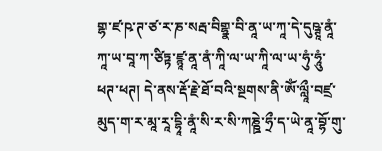གྷ་ཛ་ཥ་ཊ་ཙ་ར་ཎ་སརྦ་བིགྷྣ་བི་ནཱ་ཡ་ཀཱ་དེ་དུཥྚཱ་ནཱཾ་ཀཱ་ཡ་བཱ་ཀ་ཙིཏྟ་ཛྙཱ་ནཱ་ནཾ་ཀཱི་ལ་ཡ་ཀཱི་ལ་ཡ་ཧུཾ་ཧཱུཾ་ཕཊ་ཕཊ། དེ་ནས་རྡོ་རྗེ་ཐོ་བའི་སྔགས་ནི་ཨོཾ་ལླཱྀ་བཛྲ་མུད་ག་ར་མཱ་རཱ་དྷཱི་ནཱཾ་སི་ར་སི་ཀཎྛེ་ཧྲྀ་ད་ཡེ་ནཱ་བྷོ་གུ་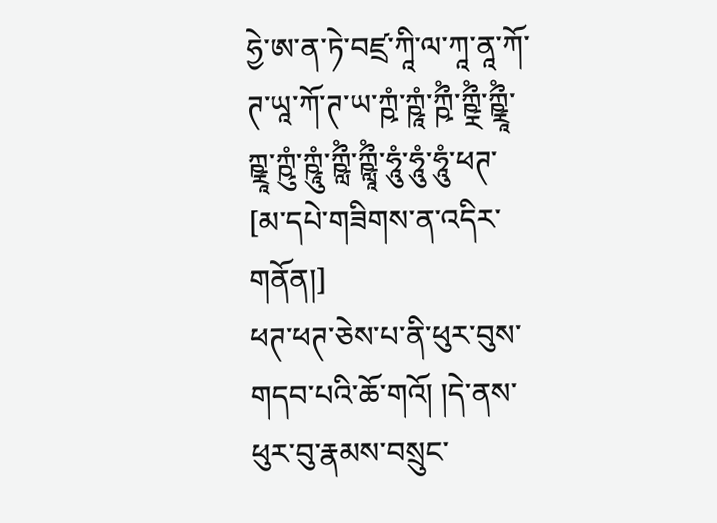ཧྱེ་ཨ་ན་ཏེ་བཛྲ་ཀཱི་ལ་ཀཱ་ནཱ་ཀོ་ཊ་ཡཱ་ཀོ་ཊ་ཡ་ཀྵཾ་ཀྵཱཾ་ཀྵྀཾ་ཀྵྼྀཾ་ཀྵྼཱྀཾ་ཀྵྼཱ་ཀྵུཾ་ཀྵཱུཾ་ཀྵླྀཾ་ཀྵླཱྀཾ་ཧཱུཾ་ཧཱུཾ་ཧཱུཾ་ཕཊ་
[མ་དཔེ་གཟིགས་ན་འདིར་གནོན།]
ཕཊ་ཕཊ་ཅེས་པ་ནི་ཕུར་བུས་གདབ་པའི་ཆོ་གའོ། །དེ་ནས་ཕུར་བུ་རྣམས་བསྲུང་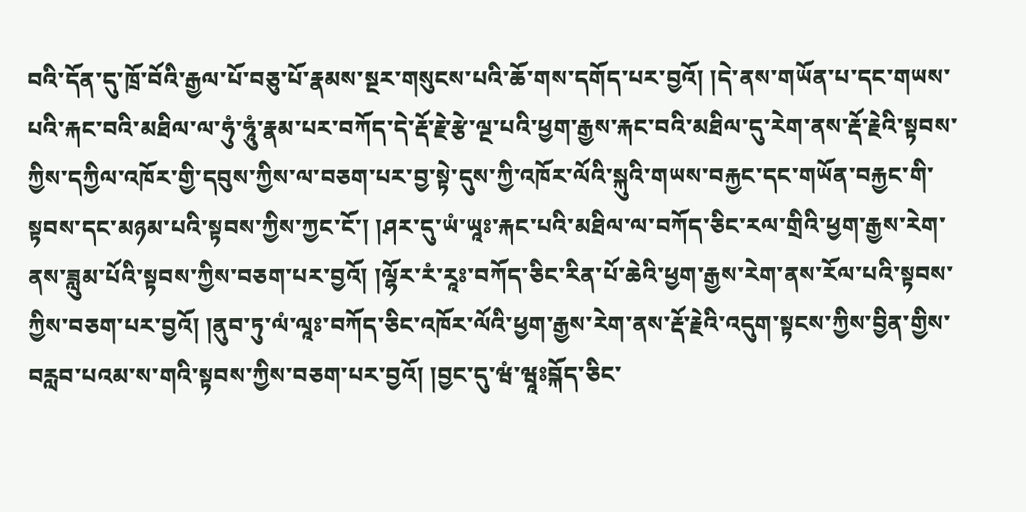བའི་དོན་དུ་ཁྲོ་བོའི་རྒྱལ་པོ་བཅུ་པོ་རྣམས་སྔར་གསུངས་པའི་ཆོ་གས་དགོད་པར་བྱའོ། །དེ་ནས་གཡོན་པ་དང་གཡས་པའི་རྐང་བའི་མཐིལ་ལ་ཧུཾ་ཧཱུཾ་རྣམ་པར་བཀོད་དེ་རྡོ་རྗེ་རྩེ་ལྔ་པའི་ཕྱག་རྒྱས་རྐང་བའི་མཐིལ་དུ་རེག་ནས་རྡོ་རྗེའི་སྟབས་ཀྱིས་དཀྱིལ་འཁོར་གྱི་དབུས་ཀྱིས་ལ་བཅག་པར་བྱ་སྟེ་དུས་ཀྱི་འཁོར་ལོའི་སྐུའི་གཡས་བརྐྱང་དང་གཡོན་བརྐྱང་གི་སྟབས་དང་མཉམ་པའི་སྟབས་ཀྱིས་ཀྱང་ངོ་། །ཤར་དུ་ཡཾ་ཡཱཿ་རྐང་པའི་མཐིལ་ལ་བཀོད་ཅིང་རལ་གྲིའི་ཕྱག་རྒྱས་རེག་ནས་ཟླུམ་པོའི་སྟབས་ཀྱིས་བཅག་པར་བྱའོ། །ལྷོར་རཾ་རཱཿ་བཀོད་ཅིང་རིན་པོ་ཆེའི་ཕྱག་རྒྱས་རེག་ནས་རོལ་པའི་སྟབས་ཀྱིས་བཅག་པར་བྱའོ། །ནུབ་ཏུ་ལཾ་ལཱཿ་བཀོད་ཅིང་འཁོར་ལོའི་ཕྱག་རྒྱས་རེག་ནས་རྡོ་རྗེའི་འདུག་སྟངས་ཀྱིས་བྱིན་གྱིས་བརླབ་པའམ་ས་གའི་སྟབས་ཀྱིས་བཅག་པར་བྱའོ། །བྱང་དུ་ཝཾ་ཝཱཿབྐོད་ཅིང་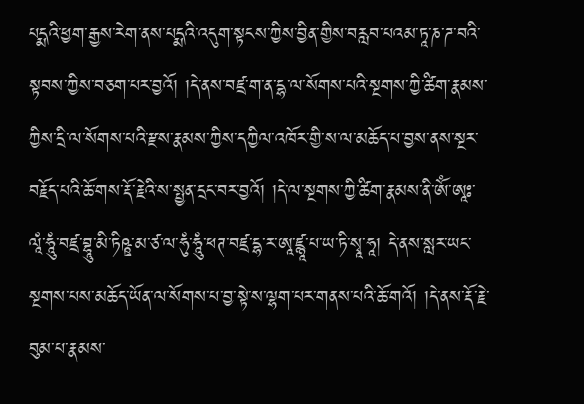པདྨའི་ཕྱག་རྒྱས་རེག་ནས་པདྨའི་འདུག་སྟངས་ཀྱིས་བྱིན་གྱིས་བརླབ་པའམ་ཏཱ་ཎ་ཌ་བའི་སྟབས་ཀྱིས་བཅག་པར་བྱའོ། །དེ་ནས་བཛྲ་ག་ན་དྷ་ལ་སོགས་པའི་སྔགས་ཀྱི་ཚིག་རྣམས་ཀྱིས་དྲི་ལ་སོགས་པའི་རྫས་རྣམས་ཀྱིས་དཀྱིལ་འཁོར་གྱི་ས་ལ་མཆོད་པ་བྱས་ནས་སྔར་བརྗོད་པའི་ཆོ་གས་རྡོ་རྗེའི་ས་སྤྱན་དྲང་བར་བྱའོ། །དེ་ལ་སྔགས་ཀྱི་ཚིག་རྣམས་ནི་ཨོཾ་ཨཱཿ་ལཱཾ་ཧཱུཾ་བཛྲ་བྷཱུ་མི་ཏིཥྛ་མ་ཙ་ལ་ཧུཾ་ཧཱུཾ་ཕཊ་བཛྲ་དྷ་ར་ཨཱ་ཛྙཱ་པ་ཡ་ཏི་སྭཱ་ཧཱ། དེ་ནས་སླར་ཡང་སྔགས་པས་མཆོད་ཡོན་ལ་སོགས་པ་བྱ་སྟེ་ས་ལྷག་པར་གནས་པའི་ཆོ་གའོ། །དེ་ནས་རྡོ་རྗེ་བུམ་པ་རྣམས་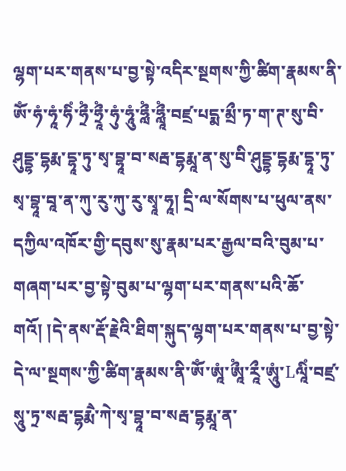ལྷག་པར་གནས་པ་བྱ་སྟེ་འདིར་སྔགས་ཀྱི་ཚིག་རྣམས་ནི་ཨོཾ་ཧཾ་ཧཱཾ་ཧིཾ་ཧྲྀཾ་ཧྲཱྀཾ་ཧུཾ་ཧཱུཾ་ཧླྀཾ་ཧླཱྀཾ་བཛྲ་པདྨ་མྲྀ་ཏ་ག་ཊ་སུ་བི་ཤུདྡྷ་དྷརྨ་དྷཱ་ཏུ་སྭ་བྷཱ་བ་སརྦ་དྷརྨཱ་ན་སུ་བི་ཤུདྡྷ་དྷརྨ་དྷཱ་ཏུ་སྭ་བྷཱ་བཱ་ན་ཀུ་རུ་ཀུ་རུ་སྭཱ་ཧཱ། དྲི་ལ་སོགས་པ་ཕུལ་ནས་དཀྱིལ་འཁོར་གྱི་དབུས་སུ་རྣམ་པར་རྒྱལ་བའི་བུམ་པ་གཞག་པར་བྱ་སྟེ་བུམ་པ་ལྷག་པར་གནས་པའི་ཆོ་གའོ། །དེ་ནས་རྡོ་རྗེའི་ཐིག་སྐུད་ལྷག་པར་གནས་པ་བྱ་སྟེ་དེ་ལ་སྔགས་ཀྱི་ཚིག་རྣམས་ནི་ཨོཾ་ཨཱཾ་ཨཱྀཾ་རཱྀ་ཨཱུཾ་Lལཱིཾ་བཛྲ་སཱུ་ཏྲ་སརྦ་དྷརྨཻ་ཀེ་སྭ་བྷཱ་བ་སརྦ་དྷརྨཱ་ན་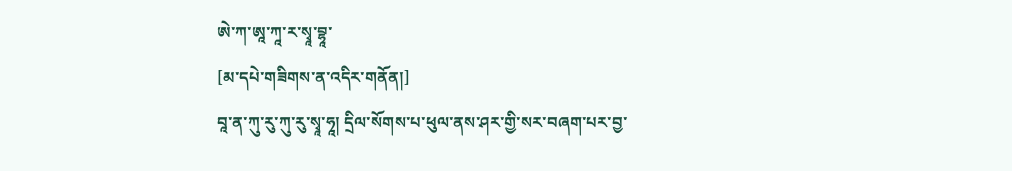ཨེ་ཀ་ཨཱ་ཀཱ་ར་སྭཱ་བྷཱ་
[མ་དཔེ་གཟིགས་ན་འདིར་གནོན།]
བཱ་ན་ཀུ་རུ་ཀུ་རུ་སྭཱ་ཧཱ། དྲིལ་སོགས་པ་ཕུལ་ནས་ཤར་གྱི་སར་བཞག་པར་བྱ་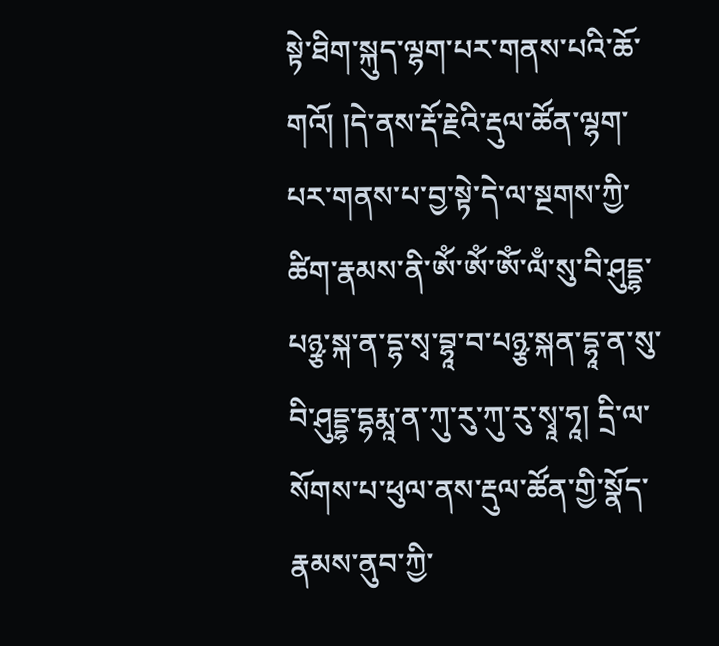སྟེ་ཐིག་སྐུད་ལྷག་པར་གནས་པའི་ཆོ་གའོ། །དེ་ནས་རྡོ་རྗེའི་རྡུལ་ཚོན་ལྷག་པར་གནས་པ་བྱ་སྟེ་དེ་ལ་སྔགས་ཀྱི་ཚིག་རྣམས་ནི་ཨོཾ་ཨོཾ་ཨོཾ་ལྃ་སུ་བི་ཤུདྡྷ་པཉྩ་སྐ་ན་དྷ་སྭ་བྷཱ་བ་པཉྩ་སྐན་དྷཱ་ན་སུ་བི་ཤུདྡྷ་དྷརྨཱ་ན་ཀུ་རུ་ཀུ་རུ་སྭཱ་ཧཱ། དྲི་ལ་སོགས་པ་ཕུལ་ནས་རྡུལ་ཚོན་གྱི་སྣོད་རྣམས་ནུབ་ཀྱི་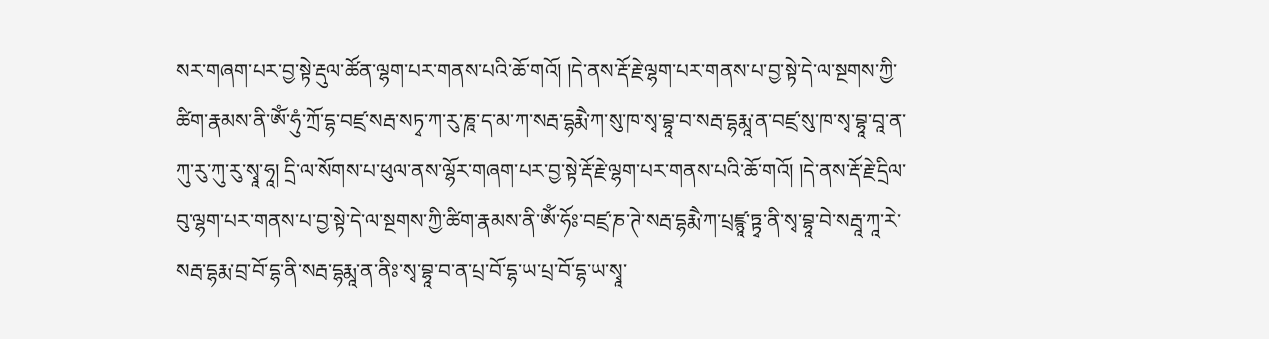སར་གཞག་པར་བྱ་སྟེ་རྡུལ་ཚོན་ལྷག་པར་གནས་པའི་ཆོ་གའོ། །དེ་ནས་རྡོ་རྗེ་ལྷག་པར་གནས་པ་བྱ་སྟེ་དེ་ལ་སྔགས་ཀྱི་ཚིག་རྣམས་ནི་ཨོཾ་ཧུཾ་ཀྲོ་དྷ་བཛྲ་སརྦ་སཏྭ་ཀ་རུ་ཎཱ་ད་མ་ཀ་སརྦ་དྷརྨཻ་ཀ་སུ་ཁ་སྭ་བྷཱ་བ་སརྦ་དྷརྨཱ་ན་བཛྲ་སུ་ཁ་སྭ་བྷཱ་བཱ་ན་ཀུ་རུ་ཀུ་རུ་སྭཱ་ཧཱ། དྲི་ལ་སོགས་པ་ཕུལ་ནས་ལྷོར་གཞག་པར་བྱ་སྟེ་རྡོ་རྗེ་ལྷག་པར་གནས་པའི་ཆོ་གའོ། །དེ་ནས་རྡོ་རྗེ་དྲིལ་བུ་ལྷག་པར་གནས་པ་བྱ་སྟེ་དེ་ལ་སྔགས་ཀྱི་ཚིག་རྣམས་ནི་ཨོཾ་ཧོཿ་བཛྲ་ཎ་ཊེ་སརྦ་དྷརྨཻ་ཀ་པྲཛྙཱ་ཏྟྭ་ནི་སྭ་བྷཱ་བེ་སརྦཱ་ཀཱ་རེ་སརྦ་དྷརྨ་བྲ་བོ་དྷ་ནི་སརྦ་དྷརྨཱ་ན་ནིཿ་སྭ་བྷཱ་བ་ན་པྲ་བོ་དྷ་ཡ་པྲ་བོ་དྷ་ཡ་སྭཱ་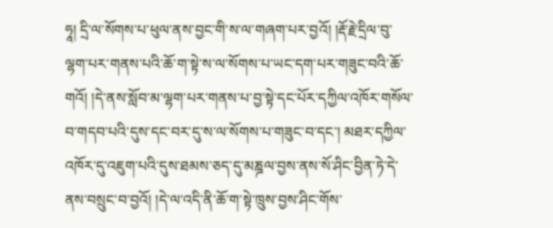ཧཱ། དྲི་ལ་སོགས་པ་ཕུལ་ནས་བྱང་གི་ས་ལ་གཞག་པར་བྱའོ། །རྡོ་རྗེ་དྲིལ་བུ་ལྷག་པར་གནས་པའི་ཆོ་ག་སྟེ་ས་ལ་སོགས་པ་ཡང་དག་པར་གཟུང་བའི་ཆོ་གའོ། །དེ་ནས་སློབ་མ་ལྷག་པར་གནས་པ་བྱ་སྟེ་དང་པོར་དཀྱིལ་འཁོར་གསོལ་བ་གདབ་པའི་དུས་དང་བར་དུ་ས་ལ་སོགས་པ་གཟུང་བ་དང་། མཐར་དཀྱིལ་འཁོར་དུ་འཇུག་པའི་དུས་ཐམས་ཅད་དུ་མཎྜལ་བྱས་ནས་སོ་ཤིང་བྱིན་ཏེ་དེ་ནས་བསྲུང་བ་བྱའོ། །དེ་ལ་འདི་ནི་ཆོ་ག་སྟེ་ཁྲུས་བྱས་ཤིང་གོས་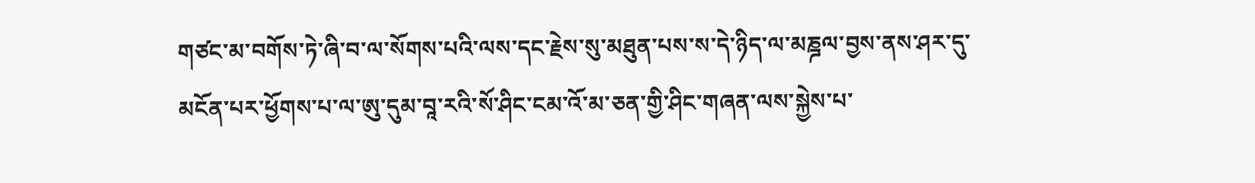གཙང་མ་བགོས་ཏེ་ཞི་བ་ལ་སོགས་པའི་ལས་དང་རྗེས་སུ་མཐུན་པས་ས་དེ་ཉིད་ལ་མཎྜལ་བྱས་ནས་ཤར་དུ་མངོན་པར་ཕྱོགས་པ་ལ་ཨུ་དུམ་བཱ་རའི་སོ་ཤིང་ངམ་འོ་མ་ཅན་གྱི་ཤིང་གཞན་ལས་སྐྱེས་པ་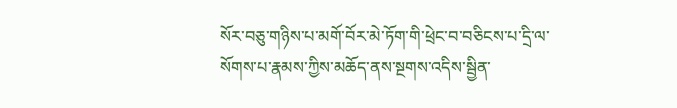སོར་བཅུ་གཉིས་པ་མགོ་བོར་མེ་ཏོག་གི་ཕྲེང་བ་བཅིངས་པ་དྲི་ལ་སོགས་པ་རྣམས་ཀྱིས་མཆོད་ནས་སྔགས་འདིས་སྦྱིན་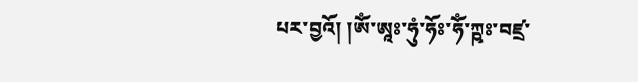པར་བྱའོ། །ཨོཾ་ཨཱཿ་ཧུཾ་ཧོཿ་ཧོཾ་ཀྵཿ་བཛྲ་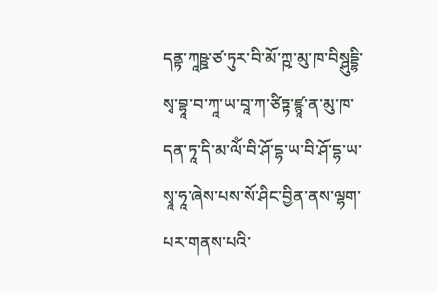དནྟ་ཀཱཥྛ་ཙ་ཏུར་བི་མོ་ཀྵ་མུ་ཁ་བིསྴུདྡྷི་སྭ་བྷཱ་བ་ཀཱ་ཡ་བཱ་ཀ་ཙིཏྟ་ཛྙཱ་ན་མུ་ཁ་དན་ཏཱ་དི་མ་ལོཾ་བི་ཤོ་དྷ་ཡ་བི་ཤོ་དྷ་ཡ་སྭཱ་ཧཱ་ཞེས་པས་སོ་ཤིང་བྱིན་ནས་ལྷག་པར་གནས་པའི་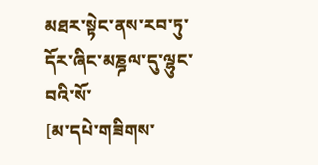མཐར་སྟེང་ནས་རབ་ཏུ་དོར་ཞིང་མཎྜལ་དུ་ལྷུང་བའི་སོ་
[མ་དཔེ་གཟིགས་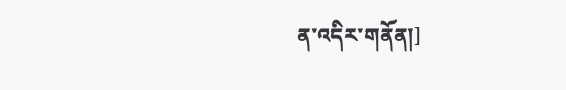ན་འདིར་གནོན།]